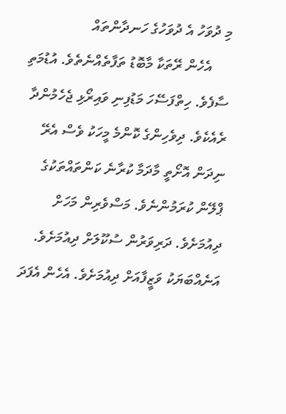މި ދުވަހު އެ ދުވަހުގެ ހަނދާންތައް
     އެހެން ރޭތަކާ މާބޮޑު ތަފާތެއްނެތެވެ. އުޑުމަތި ސާފެވެ. ހިތްފަސޭހަ މަޑުފިނި ވައިރޯޅި ޖެހެމުންދާ ރެއެކެވެ. ދިވެހިންގެ ކޮންމެ މީހަކު ވެސް އެރޭ ނިދަން އޮށޯތީ މާދަމާ ކުރާނެ ކަންތައްތަކުގެ ޕްލޭން ކުރަމުންނެވެ. މަސްވެރިން މަހަށް ދިއުމަށެވެ. ދަރިވަރުން ސުކޫލަށް ދިއުމަށެވެ. އަނެއްބަޔަކު ވަޒީފާއަށް ދިއުމަށެވެ. އެހެން އެފަދަ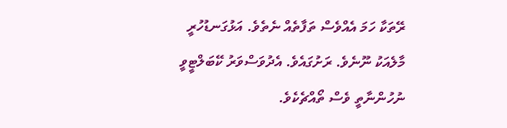ރޭތަކާ ހަމަ އެއްވެސް ތަފާތެއް ނެތެވެ. އަޅުގަނޑުހުރީ މާލެއަކު ނޫނެވެ. ރަށުގައެވެ. އެދުވަސްވަރު ކޭބަލްޓީވީ ނުހުންނާތީ ވެސް ތޯއްޗެކެވެ.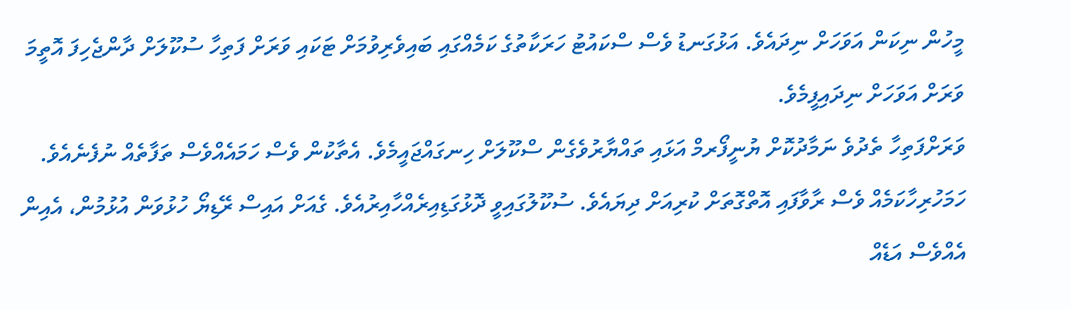މީހުން ނިކަން އަވަހަށް ނިދައެވެ. އަޅުގަނޑު ވެސް ސްކައުޓު ހަރަކާތުގެ ކަމެއްގައި ބައިވެރިވުމަށް ޓަކައި ވަރަށް ފަތިހާ ސުކޫލަށް ދާންޖެހިފަ އޮތީމަ ވަރަށް އަވަހަށް ނިދައިފީމެވެ.
ވަރަށްފަތިހާ ތެދުވެ ނަމާދުކޮށް ޔުނީފޯރމް އަޅައި ތައްޔާރުވެގެން ސްކޫލަށް ހިނގައްޖައީމެވެ. އެތާކުން ވެސް ހަމައެއްވެސް ތަފާތެއް ނުފެނެއެވެ. ހަމަހުރިހާކަމެއް ވެސް ރާވާފައި އޮތްގޮތަށް ކުރިއަށް ދިޔައެވެ. ސުކޫލުގައިވީ ދޮޅުގަޑިއިރެއްހާއިރުއެވެ. ގެއަށް އައިސް ރޭޑިޔޯ ހުޅުވަން އުޅުމުން، އެއިން އެއްވެސް އަޑެއް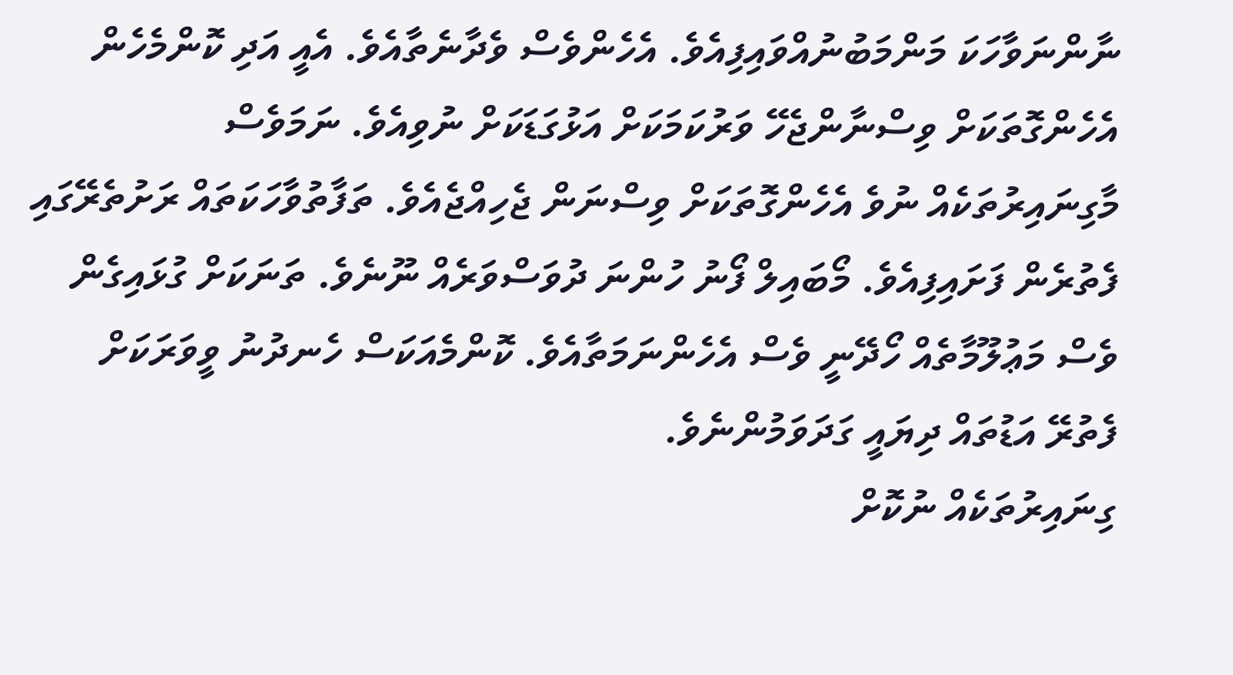ނާންނަވާހަކަ މަންމަބުނުއްވައިފިއެވެ. އެހެންވެސް ވެދާނެތާއެވެ. އެއީ އަދި ކޮންމެހެން އެހެންގޮތަކަށް ވިސްނާންޖެހޭ ވަރުކަމަކަށް އަޅުގަޑަކަށް ނުވިއެވެ. ނަމަވެސް މާގިނައިރުތަކެއް ނުވެ އެހެންގޮތަކަށް ވިސްނަން ޖެހިއްޖެއެވެ. ތަފާތުވާހަކަތައް ރަށުތެރޭގައި ފެތުރެން ފަށައިފިއެވެ. މޯބައިލް ފޯނު ހުންނަ ދުވަސްވަރެއް ނޫނެވެ. ތަނަކަށް ގުޅައިގެން ވެސް މަޢުލޫމާތެއް ހޯދޭނީ ވެސް އެހެންނަމަތާއެވެ. ކޮންމެއަކަސް ހެނދުނު ވީވަރަކަށް ފެތުރޭ އަޑުތައް ދިޔައީ ގަދަވަމުންނެވެ.
ގިނައިރުތަކެއް ނުކޮށް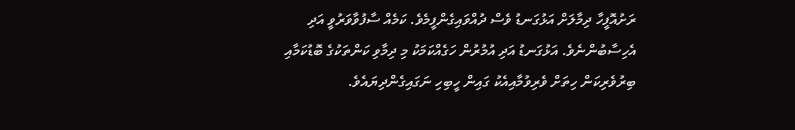ރަށުއޮފީހާ ދިމާލަށް އަޅުގަނޑު ވެސް ދުއްވައިގެންފީމެވެ. ކަމެއް ސާފުވާވަރުވީ އަދި އެހިސާބުންނެވެ. އަޅުގަނޑު އަދި އުމުރުން ހަގެއްކަމަކު މި ދިމާވި ކަންތަކުގެ ބޮޑުކަމާއި ބިރުވެރިކަން ހިތަށް ވެރިވުމާއިއެކު ގައިން ހީބިހި ނަގައިގެންދިޔައެވެ.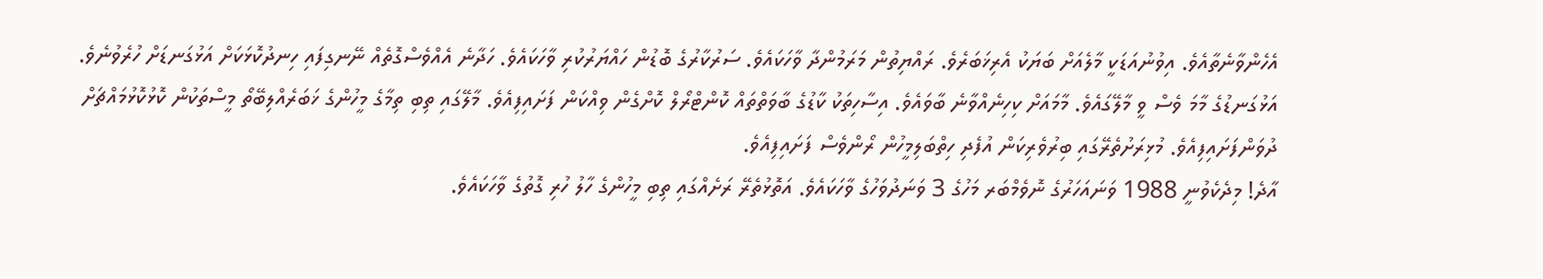އެހެންވާނެތާއެވެ. އިވުނުއަޑަކީ މާލެއަށް ބަޔަކު އެރިޚަބަރެވެ. ރައްޔިތުން މަރަމުންދާ ވާހަކައެވެ. ސަރުކާރުގެ ބޮޑުން ހައްޔަރުކުރި ވާހަކައެވެ. ހަދާނެ އެއްވެސްގޮތެއް ނޭނގިފައި ހިނދުކޮޅަކަށް އަޅުގަނޑަށް ހުރެވުނެވެ. އަޅުގަނޑުގެ މާމަ ވެސް ވީ މާލޭގައެވެ. މާމައަށް ކިހިނެއްވާނެ ބާވައެވެ. އިސާހިތަކު ކާޑުގެ ބާވަތްތައް ކޮންޓްރޯލް ކޮށްގެން ވިއްކަން ފަށައިފިއެވެ. މާލޭގައި ތިބި ތިމާގެ މީހުންގެ ޚަބަރެއްލިބޭތޯ މީސްތަކުން ކޮޅުކޮޅުމައްޗަށް ދުވަންފަށައިފިއެވެ. މުޅިރަށުތެރޭގައި ބިރުވެރިކަން އުފެދި ހިތްބަލިމީހުން ރޯންވެސް ފަށައިފިއެވެ.
އާދެ! މިދެކެވުނީ 1988 ވަނައަހަރުގެ ނޮވެމްބަރ މަހުގެ 3 ވަނަދުވަހުގެ ވާހަކައެވެ. އަތޮޅުތެރޭ ރަށެއްގައި ތިބި މީހުންގެ ހާލު ހުރި ގޮތުގެ ވާހަކައެވެ.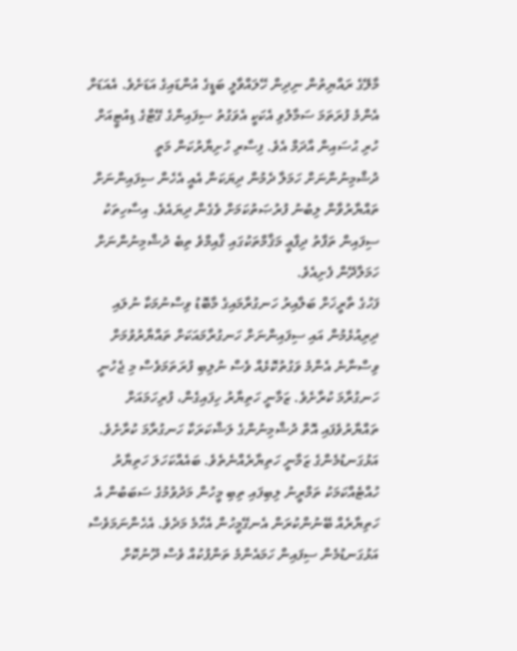މާލޭގެ ރައްޔިތުން ނިދިން ހޭލައްވާލީ ބަޑީގެ އުންޑައިގެ އަޑަށެވެ. އެއަޑަށް އެންމެ ފުރަތަމަ ސަމާލުވި އެކަކީ އެވަގުތު ސިފައިންގެ ގޭޓްގެ ޑިއުޓީއަށް ހުރި ޙުސައިން އާދަމް އެވެ. ފިސާރި ހުށިޔާރުކަން މަތީ ދުޝްމިނުންނަށް ހަމަލާ ދެމުން ދިޔަކަން އެއީ އެހެން ސިފައިންނަށް ތައްޔާރުވާން ލިބުނު ފުރުޞަތުކަމަށް ވެގެން ދިޔައެވެ. އިސާހިތަކު ސިފައިން ތަފާތު ދިފާޢީ މަޤާމްތަކުގައި ޤާއިމްވެ ތިބެ ދުޝްމިނުންނަށް ހަމަލާދޭން ފެށިއެވެ.
ފަހުގެ ތާރީޚަށް ބަލާއިރު ހަނގުރާމައިގެ މާބޮޑު ވިސްނުމަކާ ނުލައި ދިރިއުޅެމުން އައި ސިފައިންނަށް ހަނގުރާމައަކަށް ތައްޔާރުވުމަށް ވިސްނާނެ އެންމެ ވަގުތުކޮޅެއް ވެސް ނުލިބި ފުރަތަމަވެސް މި ޖެހުނީ ހަނގުރާމަ ކުރާށެވެ. ޒަމާނީ ހަތިޔާރު ހިފައިގެން، ފުރިހަމައަށް ތައްޔާރުވެފައި އޮތް ދުޝްމިނުންގެ ލަޝްކަރަކާ ހަނގުރާމަ ކުރާށެވެ. އަޅުގަނޑުމެންގެ ޒަމާނީ ހަތިޔާރެއްނެތެވެ. ބައެއްކަހަލަ ހަތިޔާރު ހުއްޓެއްކަމަކު ތަމްރީނު ލިބިފައި ތިބި މީހުން މަދުވުމުގެ ސަބަބުން އެ ހަތިޔާރެއް ބޭނުންކުރަން އެނގޭމީހުން އެހާމެ މަދެވެ. އެހެންނަމަވެސް އަޅުގަނޑުމެން ސިފައިން ހަމައެންމެ ތަންފުކުއް ވެސް ދޫނުކޮށް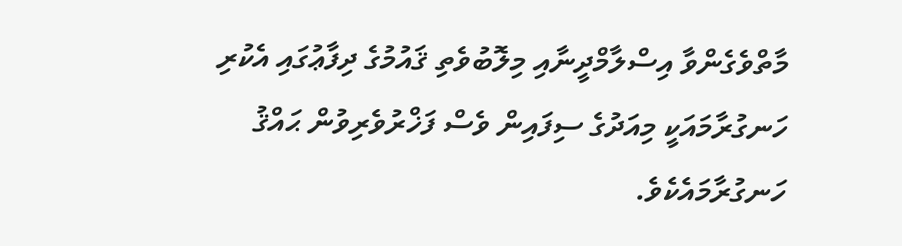މާތްވެގެންވާ އިސްލާމްދީނާއި މިލޮބުވެތި ޤައުމުގެ ދިފާޢުގައި އެކުރި ހަނގުރާމައަކީ މިއަދުގެ ސިފައިން ވެސް ފަޚްރުވެރިވުން ޙައްޤު ހަނގުރާމައެކެވެ.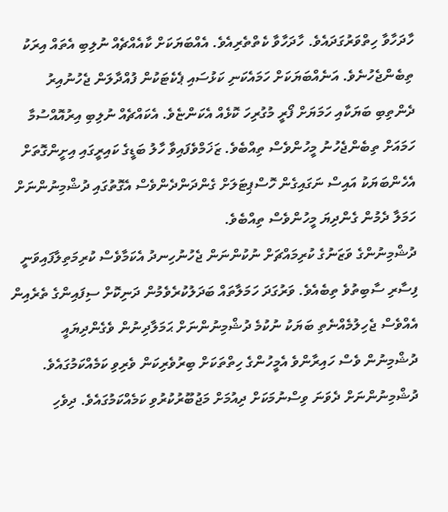ހާދަހާވާ ހިތްވަރުގަދައެވެ. ހާދަހާވާ ކެތްތެރިއެވެ. އެއްބަޔަކަށް ކާއެއްޗެއް ނުލިބި އެތައް އިރަކު ތިބެންޖެހުނެވެ. އަނެއްބަޔަކަށް ހަމައެކަނި ކަޅުސައި ޕެކެޓަކުން ފުއްދާލަން ޖެހުނުއިރު ދެންތިބި ބަޔަކާއި ހަމަޔަށް ފޯރީ މުގުރިހަ ކޮޅެއް އެކަންޏެވެ. އެކައްޗެއް ނުލިބި އިރުއޮއްސުމާ ހަމައަށް ތިބެންޖެހުނު މީހުންވެސް ތިއްބެވެ. ޒަޚަމްވެފައިވާ ހާލު ބަޑީގެ ކައިރީގައި އިށީންގޮތަށް އެހެންބަޔަކު އައިސް ނަގައިގެން ހޮސްޕިޓަލަށް ގެންދަންދެންވެސް އެގޮތުގައި ދުޝްމިނުންނަށް ހަމަލާ ދެމުން ގެންދިޔަ މީހުންވެސް ތިއްބެވެ.
ދުޝްމިނުންގެ ވަޒަނުގެ ކުރިމައްޗަށް ނުކުންނަން ޖެހުނުހިނދު އެކަމާވެސް ކުރިމަތިލާފައިވަނީ ފިސާރި ސާބިތުވެ ތިބެއެވެ. ވަރުގަދަ ހަމަލާތައް ބަދަލުކުރެވެމުން ދަނިކޮށް ސިފައިންގެ ތެރެއިން އެއްވެސް ޖެހިލުމެއްނެތި ބަޔަކު ނުކުމެ ދުޝްމިނުންނަށް ޙަމަލާދިނުން ވެގެންދިޔައީ ދުޝްމިނުން ވެސް ހައިރާންވެ އެމީހުންގެ ހިތްތަކަށް ބިރުވެރިކަން ވެރިވި ކަމެއްކަމުގައެވެ. ދުޝްމިނުންނަށް ދެވަނަ ވިސްނުމަކަށް ދިއުމަށް މަޖުބޫރުކުރުވި ކަމެއްކަމުގައެވެ. ދިވެހި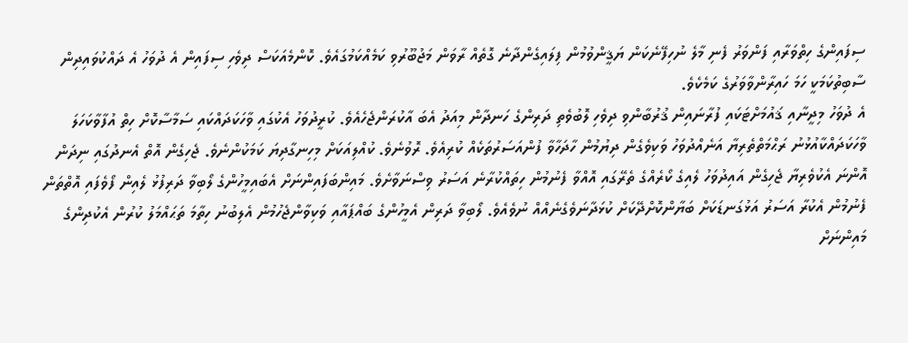ސިފައިންގެ ހިތްވަރާއި ފަންވަރު ފެނި މާލެ ނުހިފޭނެކަން ޔަޤީންވުމުން ފިލައިގެންދާނެ ގޮތެއް ރާވަން މަޖުބޫރުވި ކަމެއްކަމުގައެވެ. ކޮންމެއަކަސް ދިވެހި ސިފައިން އެ ދުވަހު އެ ދައްކުވައިދިން ސާބިތުކަމަކީ ހަމަ ހައިރާންވާވަރުގެ ކަމެކެވެ.
އެ ދުވަހު މިދީނާއި ޤައުމަށްޓަކައި ފުރާނައިން ޤުރުބާންވި ދިވެހި ލޮބުވެތި ދަރިންގެ ހަނދާން މިއަދު އެބަ އާކުރަންޖެހެއެވެ. ކުރީދުވަހު އެކުގައި ވާހަކަދައްކައި ސަމާސާކޮށް ހިތް އުފާވާކަހަލަ ވާހަކަދައްކާއުޅުނު ރަޙްމަތްތެރިޔާ އަނެއްދުވަހު ވަކިވެގެން ދިޔުމުން ހާދަހާވާ ފުންއަސަރުތަކެއް ކުރިއެވެ. ރޮވުނެވެ. ކުއްލިއަކަށް މިހިނގާދިޔަ ކަމަކުންނެވެ. ޖެހިގެން އޮތް އެނދުގައި ނިދަން އޮންނަ އެކުވެރިޔާ ޖެހިގެން އައިދުވަހު ލެއިގެ ކޯރެއްގެ ތެރޭގައި އޮއްވާ ފެނުމުން ހިތައްކުރާނެ އަސަރު ވިސްނަވާށެވެ. މައިންބަފައިންނަށް އެބައިމީހުންގެ ލޯބިވާ ދަރިފުޅު ލެއިން ފޯވެފައި އޮތްތަން ފެނުމުން އެކުރާ އަސަރު އަޅުގަނޑަކަށް ބަޔާންކޮށްދޭކަށް ކުޅަދާނަވެގެނެއްއް ނުވެއެވެ. ލޯބިވާ ދަރިން އެމީހުންގެ ބައްޕައާއި ވަކިވާންޖެހުމުން އެލިބުނު ހިތާމަ ތަޙައްމަލު ކުރުން އެކުދިންގެ މައިންނަށް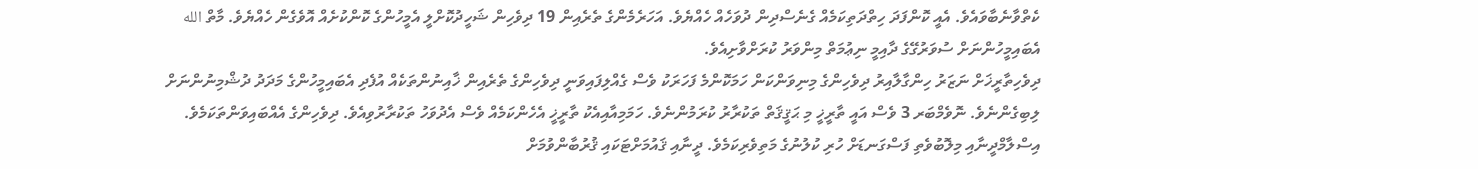ކެތްވާނެބާވައެވެ. އެއީ ކޮންފަދަ ހިތްދަތިކަމެއް ގެނެސްދިން ދުވަހެއް ހެއްޔެވެ. އަހަރެމެންގެ ތެރެއިން 19 ދިވެހިން ޝަހީދުކޮށްލީ އެމީހުންގެ ކޮންކުށެއް އޮވެގެން ހެއްޔެވެ. މާތް الله އެބައިމީހުންނަށް ސުވަރުގޭގެ ދާއިމީ ނިޢުމަތް މިންވަރު ކުރަށްވާށިއެވެ.
ދިވެހިތާރީޚަށް ނަޒަރު ހިންގާލާއިރު ދިވެހިންގެ މިނިވަންކަން ހަމަކޮންމެ ފަހަރަކު ވެސް ގެއްލިފައިވަނީ ދިވެހިންގެ ތެރެއިން ޚާއިނުންތަކެއް އުފެދި އެބައިމީހުންގެ މަދަދު ދުޝްމިނުންނަށް ލިބިގެންނެވެ. ނޮވެމްބަރ 3 ވެސް އައީ ތާރީޚީ މި ޙަޤީޤަތް ތަކުރާރު ކުރަމުންނެވެ. ހަމަމިއާއިއެކު ތާރީޚީ އެހެންކަމެއް ވެސް އެދުވަހު ތަކުރާރުވިއެވެ. ދިވެހިންގެ އެއްބައިވަންތަކަމެވެ. އިސްލާމްދީނާއި މިލޮބުވެތި ފަސްގަނޑަށް ހުރި ކުލުނުގެ މަތިވެރިކަމެވެ. ދީނާއި ޤައުމަށްޓަކައި ޤުރުބާންވުމަށް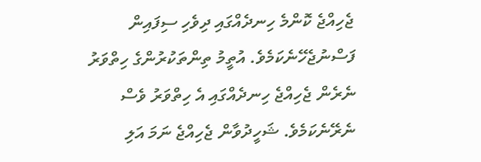ޖެހިއްޖެ ކޮންމެ ހިނދެއްގައި ދިވެހި ސިފައިން ފަސްނުޖެހޭނެކަމެވެ. އުތީމު ތިންތަކުރުންގެ ހިތްވަރު ނެރެން ޖެހިއްޖެ ހިނދެއްގައި އެ ހިތްވަރު ވެސް ނެރޭނެކަމެވެ. ޝަހީދުވާން ޖެހިއްޖެ ނަމަ އަލި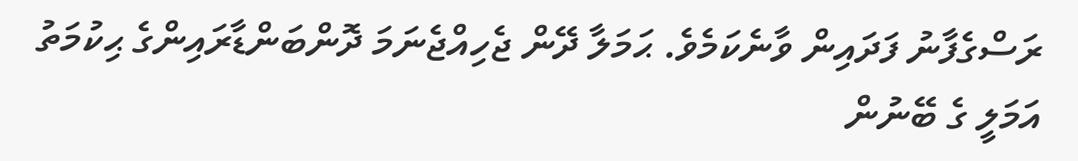ރަސްގެފާނު ފަދައިން ވާނެކަމެވެ. ޙަމަލާ ދޭން ޖެހިއްޖެނަމަ ދޮންބަންޑާރައިންގެ ޙިކުމަތު އަމަލީ ގެ ބޭނުން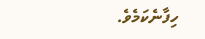ހިފާނެކަމެވެ.